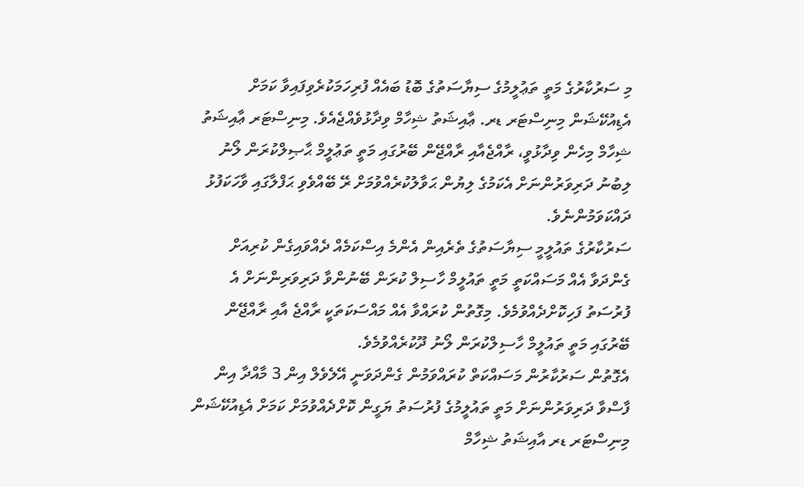މި ސަރުކާރުގެ މަތީ ތަޢުލީމުގެ ސިޔާސަތުގެ ބޮޑު ބައެއް ފުރިހަމަކުރެވިފައިވާ ކަމަށް އެޑިއުކޭޝަން މިނިސްޓަރ ޑރ. ޢާއިޝަތު ޝިހާމް ވިދާޅުވެއްޖެއެވެ. މިނިސްޓަރ ޢާއިޝަތު ޝިހާމް މިހެން ވިދާޅުވީ، ރާއްޖެއާއި ރާއްޖޭން ބޭރުގައި މަތީ ތަޢުލީމް ޙާޞިލްކުރަން ލޯނު ލިބުނު ދަރިވަރުންނަށް އެކަމުގެ ލިޔުން ޙަވާލުކުރެއްވުމަށް ރޭ ބޭއްވެވި ޙަފްލާގައި ވާހަކަފުޅު ދައްކަވަމުންނެވެ.
ސަރުކާރުގެ ތައުލީމީ ސިޔާސަތުގެ ތެރެއިން އެންމެ އިސްކަމެއް ދެއްވައިގެން ކުރިއަށް ގެންދަވާ އެއް މަސައްކަތީ މަތީ ތައުލީމް ހާސިލް ކުރަން ބޭނުންވާ ދަރިވަރިންނަށް އެ ފުރުސަތު ފަހިކޮށްދެއްވުމެވެ. މިގޮތުން ކުރައްވާ އެއް މައްސަކަތަކީ ރާއްޖެ އާއި ރާއްޖޭން ބޭރުގައި މަތީ ތައުލީމް ހާސިލްކުރަން ލޯނު ދޫކުރެއްވުމެވެ.
އެގޮތުން ސަރުކާރުން މަސައްކަތް ކުރައްވަމުން ގެންދަވަނީ އޭލެވެލް އިން 3 މާއްދާ އިން ފާސްވާ ދަރިވަރުންނަށް މަތީ ތައުލީމުގެ ފުރުސަތު ޔަގީން ކޮށްދެއްވުމަށް ކަމަށް އެޑިއުކޭޝަން މިނިސްޓަރ ޑރ އާއިޝަތު ޝިހާމް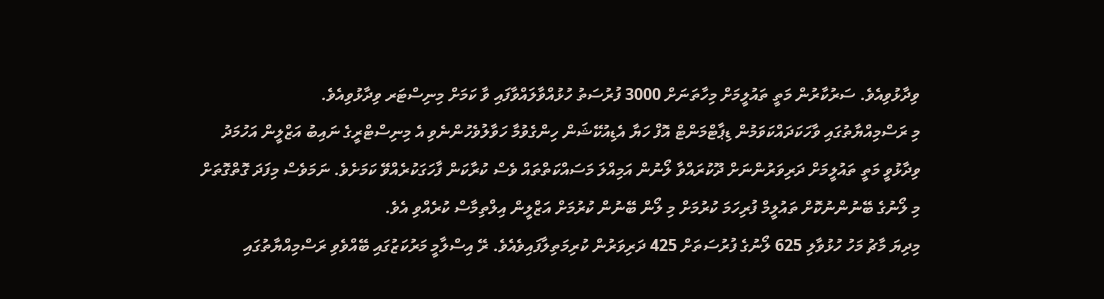ވިދާޅުވިއެވެ. ސަރުކާރުން މަތީ ތައުލީމަށް މިހާތަނަށް 3000 ފުރުސަތު ހުޅުއްވާލައްވާފައި ވާ ކަމަށް މިނިސްޓަރ ވިދާޅުވިއެވެ.
މި ރަސްމިއްޔާތުގައި ވާހަކަދައްކަވަމުން ޑިޕާޓްމަންޓް އޮފް ހަޔާ އެޑިއުކޭޝަން ހިންގެވުމާ ހަވާލުވެހުންނެވި އެ މިނިސްޓްރީގެ ނައިބު އަޒްލީން އަހުމަދު ވިދާޅުވީ މަތީ ތައުލީމަށް ދަރިވަރުންނަށް ދޫކުރައްވާ ލޯނުން އަމިއްލަ މަސައްކަތްތައް ވެސް ކުރާކަން ފާހަގަކުރެއްވޭ ކަމަށެވެ. ނަމަވެސް މިފަދަ ގޮތްގޮތަށް މި ލޯނުގެ ބޭނުންނުކޮށް ތައުލީމް ފުރިހަމަ ކުރުމަށް މި ލޯން ބޭނުން ކުރުމަށް އަޒްލީން އިލްތިމާސް ކުރެއްވި އެވެ.
މިދިޔަ މާޗު މަހު ހުޅުވާލި 625 ލޯނުގެ ފުރުސަތަށް 425 ދަރިވަރުން ކުރިމަތިލާފައިވެއެވެ. ރޭ އިސްލާމީ މަރުކަޒުގައި ބޭއްވެވި ރަސްމިއްޔާތުގައި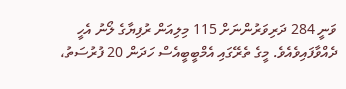ވަނީ 284 ދަރިވަރުންނަށް 115 މިލިއަން ރުފިޔާގެ ލޯނު އެހީ ދެއްވާފައިވެއެވެ. މީގެ ތެރޭގައި އެމްބީބީއެސް ހަދަން 20 ފުރުސަތު،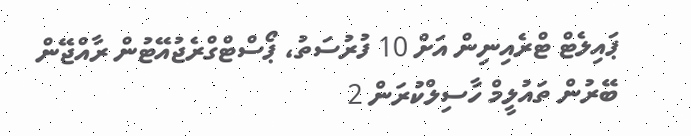ޕައިލެޓް ޓްރެއިނިން އަށް 10 ފުރުސަތު، ޕޯސްޓްގްރެޖުއޭޓުން ރާއްޖޭން ބޭރުން ތައުލީމް ހާސިލްކުރަން 2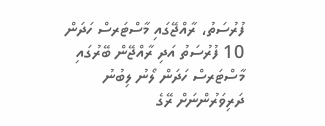ފުރުސަތު، ރާއްޖޭގައި މާސްޓަރސް ހަދަން 10 ފުރުސަތު އަދި ރާއްޖޭން ބޭރުގައި މާސްޓަރސް ހަދަން ލޯނު ލިބުނު ދަރިވަރުންނަށް ރޭގެ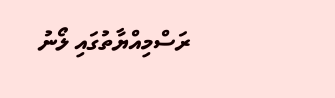ރަސްމިއްޔާތުގައި ލޯނު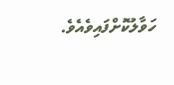ހަވާލުކޮށްފައިވެއެވެ.